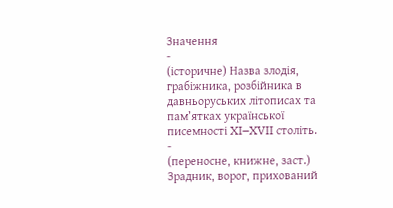Значення
-
(історичне) Назва злодія, грабіжника, розбійника в давньоруських літописах та пам’ятках української писемності XI–XVII століть.
-
(переносне, книжне, заст.) Зрадник, ворог, прихований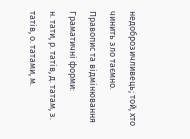недоброзичливець; той, хто чинить зло таємно.
Правопис та відмінювання
Граматичні форми:
н. тати, р. татів, д. татам, з. татів, о. татами, м.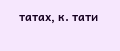татах, к. тати